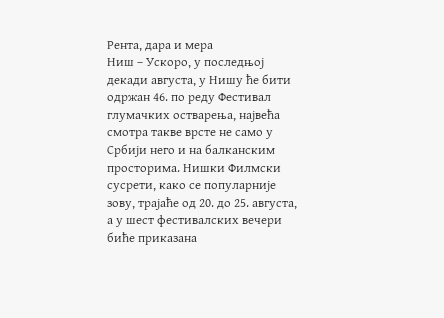Рента, дара и мера
Ниш – Ускоро, у последњој декади августа, у Нишу ће бити одржан 46. по реду Фестивал глумачких остварења, највећа смотра такве врсте не само у Србији него и на балканским просторима. Нишки Филмски сусрети, како се популарније зову, трајаће од 20. до 25. августа, а у шест фестивалских вечери биће приказана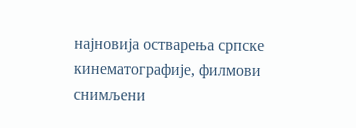најновија остварења српске кинематографије, филмови снимљени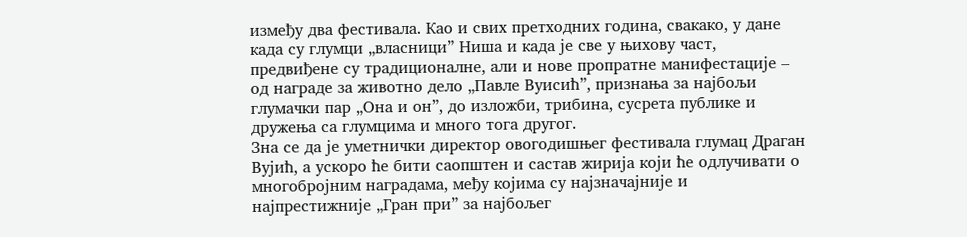између два фестивала. Као и свих претходних година, свакако, у дане када су глумци „власници” Ниша и када је све у њихову част, предвиђене су традиционалне, али и нове пропратне манифестације – од награде за животно дело „Павле Вуисић”, признања за најбољи глумачки пар „Она и он”, до изложби, трибина, сусрета публике и дружења са глумцима и много тога другог.
Зна се да је уметнички директор овогодишњег фестивала глумац Драган Вујић, а ускоро ће бити саопштен и састав жирија који ће одлучивати о многобројним наградама, међу којима су најзначајније и најпрестижније „Гран при” за најбољег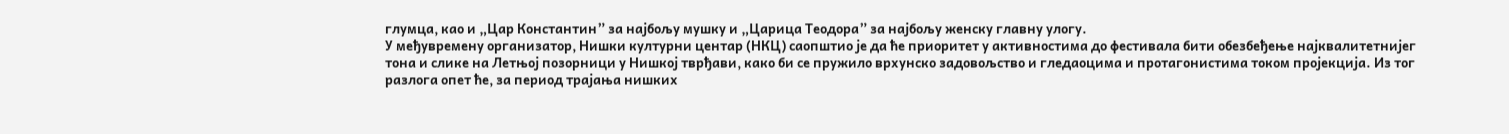глумца, као и „Цар Константин” за најбољу мушку и „Царица Теодора” за најбољу женску главну улогу.
У међувремену организатор, Нишки културни центар (НКЦ) саопштио је да ће приоритет у активностима до фестивала бити обезбеђење најквалитетнијег тона и слике на Летњој позорници у Нишкој тврђави, како би се пружило врхунско задовољство и гледаоцима и протагонистима током пројекција. Из тог разлога опет ће, за период трајања нишких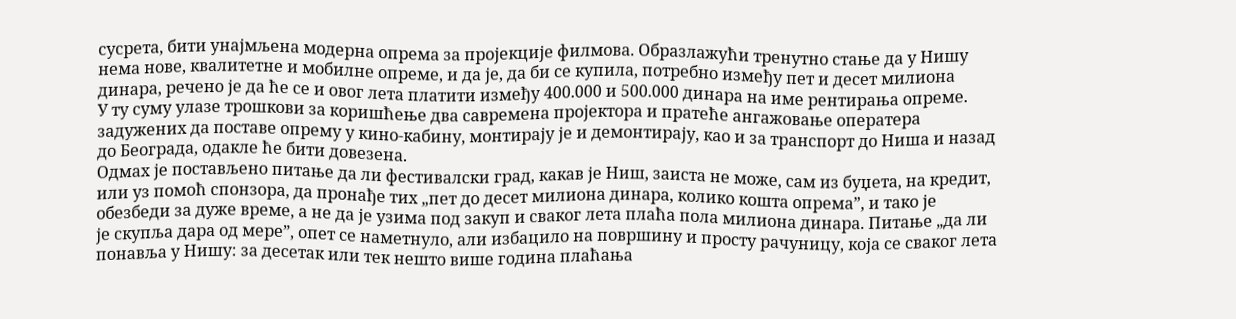сусрета, бити унајмљена модерна опрема за пројекције филмова. Образлажући тренутно стање да у Нишу нема нове, квалитетне и мобилне опреме, и да је, да би се купила, потребно између пет и десет милиона динара, речено је да ће се и овог лета платити између 400.000 и 500.000 динара на име рентирања опреме.
У ту суму улазе трошкови за коришћење два савремена пројектора и пратеће ангажовање оператера задужених да поставе опрему у кино-кабину, монтирају је и демонтирају, као и за транспорт до Ниша и назад до Београда, одакле ће бити довезена.
Одмах је постављено питање да ли фестивалски град, какав је Ниш, заиста не може, сам из буџета, на кредит, или уз помоћ спонзора, да пронађе тих „пет до десет милиона динара, колико кошта опрема”, и тако је обезбеди за дуже време, а не да је узима под закуп и сваког лета плаћа пола милиона динара. Питање „да ли је скупља дара од мере”, опет се наметнуло, али избацило на површину и просту рачуницу, која се сваког лета понавља у Нишу: за десетак или тек нешто више година плаћања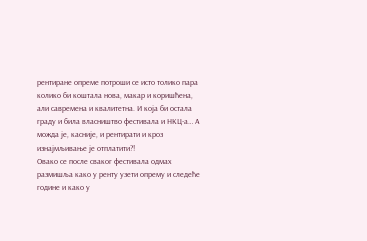рентиране опреме потроши се исто толико пара колико би коштала нова, макар и коришћена, али савремена и квалитетна. И која би остала граду и била власништво фестивала и НКЦ-а… А можда је, касније, и рентирати и кроз изнајмљивање је отплатити?!
Овако се после сваког фестивала одмах размишља како у ренту узети опрему и следеће године и како у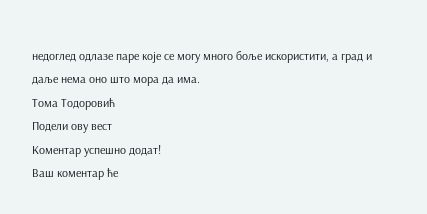недоглед одлазе паре које се могу много боље искористити, а град и даље нема оно што мора да има.
Тома Тодоровић
Подели ову вест
Комeнтар успeшно додат!
Ваш комeнтар ћe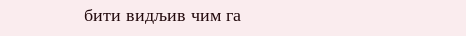бити видљив чим га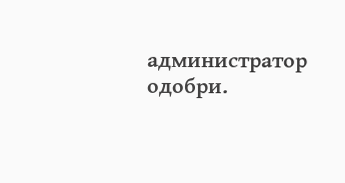администратор одобри.